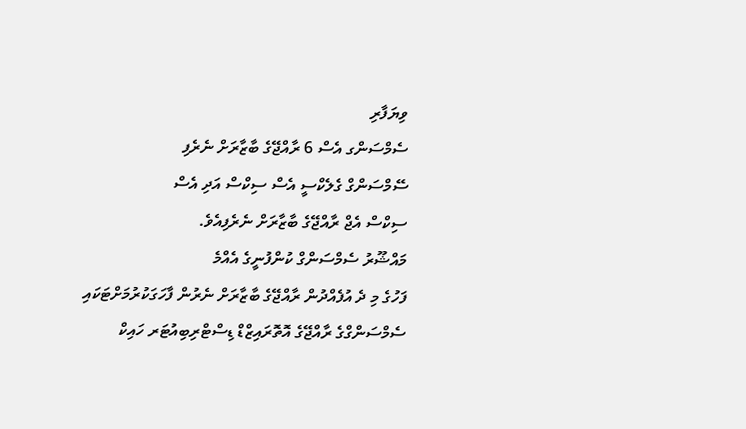ވިޔަފާރި
ސެމްސަންގ އެސް 6 ރާއްޖޭގެ ބާޒާރަށް ނެރެފި
ސޭމްސަންގް ގެލެކްސީ އެސް ސިކްސް އަދި އެސް
ސިކްސް އެޖް ރާއްޖޭގެ ބާޒާރަށް ނެރެފިއެވެ.
މައްޝޫރު ސެމްސަންގް ކުންފުނީގެ އެއްމެ
ފަހުގެ މި ދެ އުފެއްދުން ރާއްޖޭގެ ބާޒާރަށް ނެރުން ފާހަގަކުރުމަށްޓަކައި
ސެމްސަންގްގެ ރާއްޖޭގެ އޮތޮރައިޒްޑް ޑިސްޓްރިބިއުޓަރ ހައިކް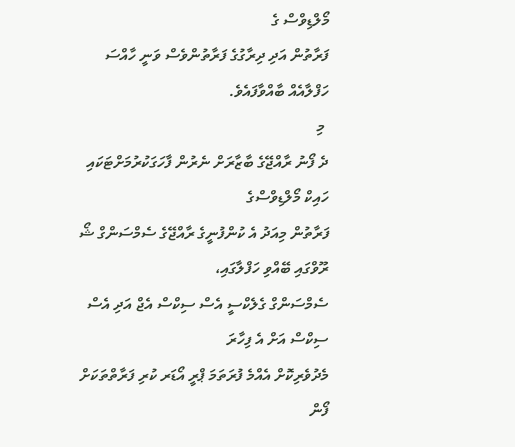މޯލްޑިވްސް ގެ
ފަރާތުން އަދި ދިރާގުގެ ފަރާތުންވެސް ވަނީ ހާއްސަ ހަފްލާއެއް ބާއްވާފައެވެ.
 މި
ދެ ފޯނު ރާއްޖޭގެ ބާޒާރަށް ނެރުން ފާހަގަކުރުމަށްޓަކައި ހައިކް މޯލްޑިވްސްގެ
ފަރާތުން މިއަދު އެ ކުންފުނީގެ ރާއްޖޭގެ ސެމްސަންގް ޝޯ ރޫވްގައި ބޭއްވި ހަފްލާގައި،
ސެމްސަންގް ގެލެކްސީ އެސް ސިކްސް އެޖް އަދި އެސް ސިކްސް އަށް އެ ފިހާރަ
މެދުވެރިކޮށް އެއްމެ ފުރަތަމަ ޕްރީ އޯޑަރ ކުރި ފަރާތްތަކަށް ފޯން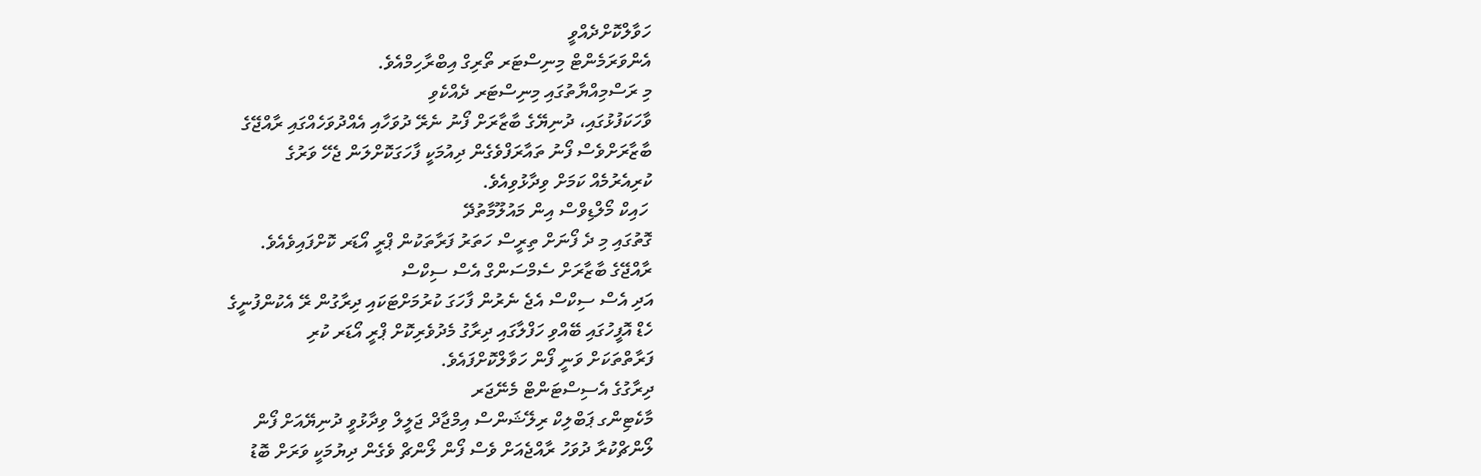ހަވާލްކޮށްދެއްވީ
އެންވަރަމެންޓް މިނިސްޓަރ ތޯރިގް އިބްރާހިމްއެވެ.
މި ރަސްމިއްޔާތުގައި މިނިސްޓަރ ދެއްކެވި
ވާހަކަފުޅުގައި، ދުނިޔޭގެ ބާޒާރަށް ފޯނު ނެރޭ ދުވަހާއި އެއްދުވަހެއްގައި ރާއްޖޭގެ
ބާޒާރަށްވެސް ފޯނު ތައާރަފްވެގެން ދިއުމަކީ ފާހަގަކޮށްލަން ޖެހޭ ވަރުގެ
ކުރިއެރުމެއް ކަމަށް ވިދާޅުވިއެވެ.
 ހައިކް މޯލްޑިވްސް އިން މައުލޫމާތުދޭ
ގޮތުގައި މި ދެ ފޯނަށް ތިރީސް ހަތަރު ފަރާތަކުން ޕްރީ އޯޑަރ ކޮށްފައިވެއެވެ.
ރާއްޖޭގެ ބާޒާރަށް ސެމްސަންގް އެސް ސިކްސް
އަދި އެސް ސިކްސް އެޖެ ނެރުން ފާހަގަ ކުރުމަށްޓަކައި ދިރާގުން ރޭ އެކުންފުނީގެ
ހެޑް އޮފީހުގައި ބޭއްވި ހަފްލާގައި ދިރާގު މެދުވެރިކޮށް ޕްރީ އޯޑަރ ކުރި
ފަރާތްތަކަށް ވަނީ ފޯން ހަވާލްކޮށްފައެވެ.
ދިރާގުގެ އެސިސްޓަންޓް މެނޭޖަރ
މާކެޓިންގ ޕަބްލިކް ރިލޭޝަންސް އިމްޖާދް ޖަލީލް ވިދާޅުވީ ދުނިޔޭއަށް ފޯން
ލޯންޗްކުރާ ދުވަހު ރާއްޖެއަށް ވެސް ފޯން ލޯންޗް ވެގެން ދިޔުމަކީ ވަރަށް ބޮޑު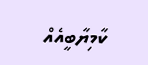ކާމިޔާބީއެއް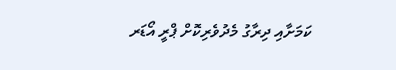ކަމަށާއި ދިރާގު މެދުވެރިކޮށް ޕްރީ އޯޑަރ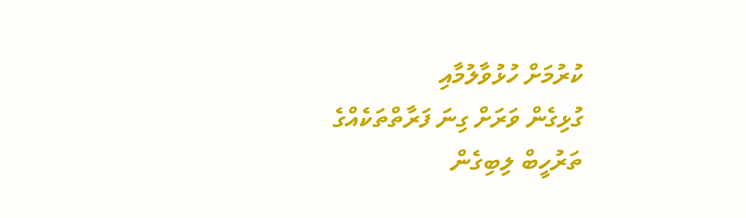ކުރުމަށް ހުޅުވާލުމާއި
ގުޅިގެން ވަރަށް ގިނަ ފަރާތްތަކެއްގެ ތަރުހީބް ލިބިގެން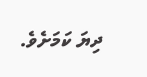ދިޔަ ކަމަށެވެ.